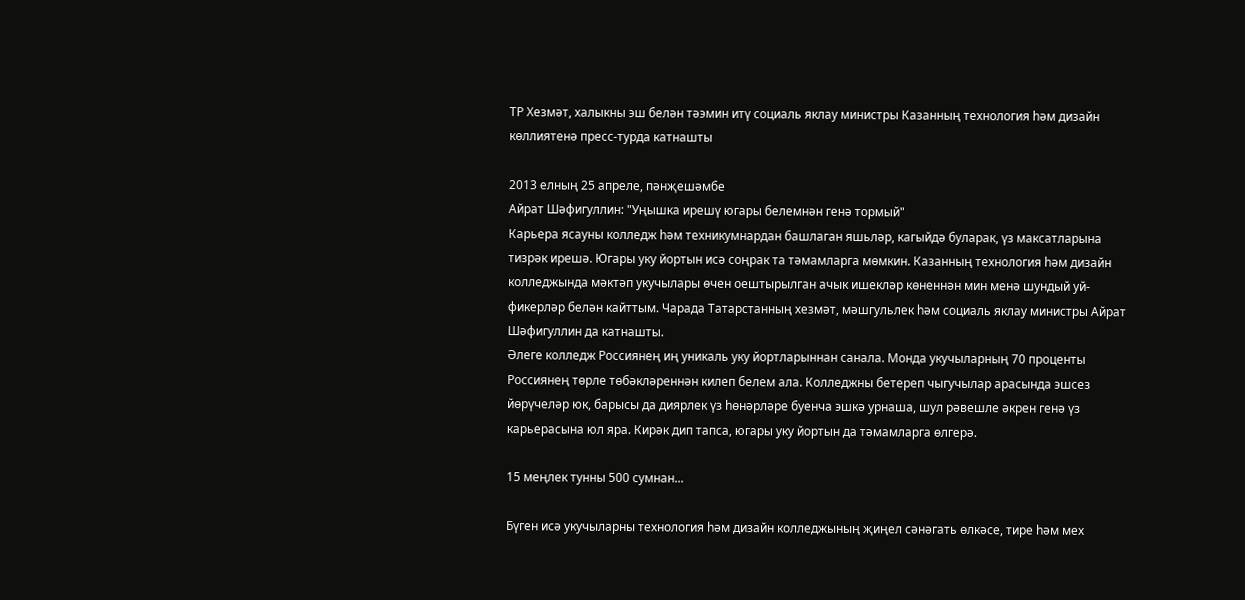ТР Хезмәт, халыкны эш белән тәэмин итү социаль яклау министры Казанның технология һәм дизайн көллиятенә пресс-турда катнашты

2013 елның 25 апреле, пәнҗешәмбе
Айрат Шәфигуллин: "Уңышка ирешү югары белемнән генә тормый"
Карьера ясауны колледж һәм техникумнардан башлаган яшьләр, кагыйдә буларак, үз максатларына тизрәк ирешә. Югары уку йортын исә соңрак та тәмамларга мөмкин. Казанның технология һәм дизайн колледжында мәктәп укучылары өчен оештырылган ачык ишекләр көненнән мин менә шундый уй-фикерләр белән кайттым. Чарада Татарстанның хезмәт, мәшгульлек һәм социаль яклау министры Айрат Шәфигуллин да катнашты.
Әлеге колледж Россиянең иң уникаль уку йортларыннан санала. Монда укучыларның 70 проценты Россиянең төрле төбәкләреннән килеп белем ала. Колледжны бетереп чыгучылар арасында эшсез йөрүчеләр юк, барысы да диярлек үз һөнәрләре буенча эшкә урнаша, шул рәвешле әкрен генә үз карьерасына юл яра. Кирәк дип тапса, югары уку йортын да тәмамларга өлгерә.

15 меңлек тунны 500 сумнан...

Бүген исә укучыларны технология һәм дизайн колледжының җиңел сәнәгать өлкәсе, тире һәм мех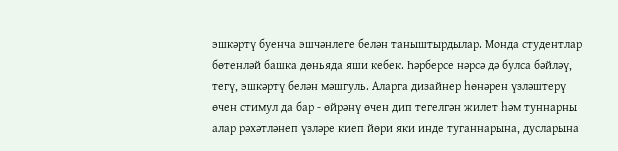эшкәртү буенча эшчәнлеге белән таныштырдылар. Монда студентлар бөтенләй башка дөньяда яши кебек. Һәрберсе нәрсә дә булса бәйләү, тегү, эшкәртү белән мәшгуль. Аларга дизайнер һөнәрен үзләштерү өчен стимул да бар - өйрәнү өчен дип тегелгән жилет һәм туннарны алар рәхәтләнеп үзләре киеп йөри яки инде туганнарына, дусларына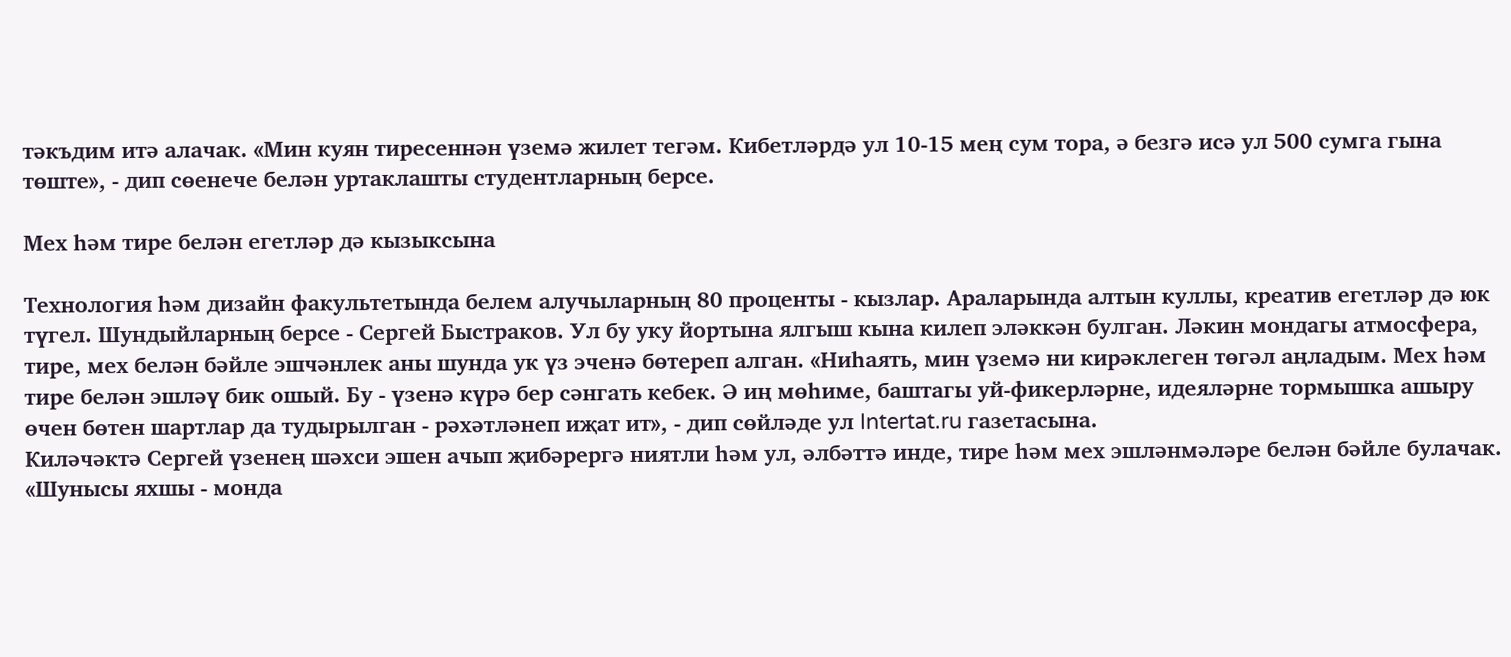тәкъдим итә алачак. «Мин куян тиресеннән үземә жилет тегәм. Кибетләрдә ул 10-15 мең сум тора, ә безгә исә ул 500 сумга гына төште», - дип сөенече белән уртаклашты студентларның берсе.

Мех һәм тире белән егетләр дә кызыксына

Технология һәм дизайн факультетында белем алучыларның 80 проценты - кызлар. Араларында алтын куллы, креатив егетләр дә юк түгел. Шундыйларның берсе - Сергей Быстраков. Ул бу уку йортына ялгыш кына килеп эләккән булган. Ләкин мондагы атмосфера, тире, мех белән бәйле эшчәнлек аны шунда ук үз эченә бөтереп алган. «Ниһаять, мин үземә ни кирәклеген төгәл аңладым. Мех һәм тире белән эшләү бик ошый. Бу - үзенә күрә бер сәнгать кебек. Ә иң мөһиме, баштагы уй-фикерләрне, идеяләрне тормышка ашыру өчен бөтен шартлар да тудырылган - рәхәтләнеп иҗат ит», - дип сөйләде ул Intertat.ru газетасына.
Киләчәктә Сергей үзенең шәхси эшен ачып җибәрергә ниятли һәм ул, әлбәттә инде, тире һәм мех эшләнмәләре белән бәйле булачак. «Шунысы яхшы - монда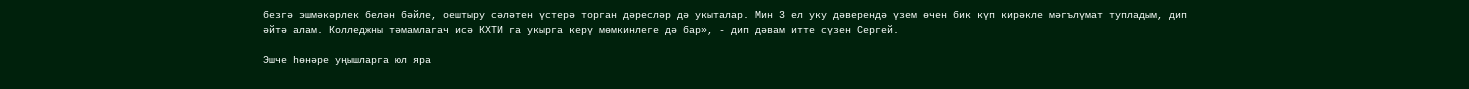безгә эшмәкәрлек белән бәйле, оештыру сәләтен үстерә торган дәресләр дә укыталар. Мин 3 ел уку дәверендә үзем өчен бик күп кирәкле мәгълүмат тупладым, дип әйтә алам. Колледжны тәмамлагач исә КХТИ га укырга керү мөмкинлеге дә бар», - дип дәвам итте сүзен Сергей.

Эшче һөнәре уңышларга юл яра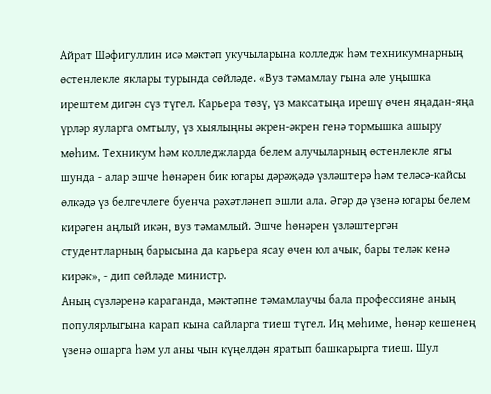Айрат Шәфигуллин исә мәктәп укучыларына колледж һәм техникумнарның өстенлекле яклары турында сөйләде. «Вуз тәмамлау гына әле уңышка ирештем дигән сүз түгел. Карьера төзү, үз максатыңа ирешү өчен яңадан-яңа үрләр яуларга омтылу, үз хыялыңны әкрен-әкрен генә тормышка ашыру мөһим. Техникум һәм колледжларда белем алучыларның өстенлекле ягы шунда - алар эшче һөнәрен бик югары дәрәҗәдә үзләштерә һәм теләсә-кайсы өлкәдә үз белгечлеге буенча рәхәтләнеп эшли ала. Әгәр дә үзенә югары белем кирәген аңлый икән, вуз тәмамлый. Эшче һөнәрен үзләштергән студентларның барысына да карьера ясау өчен юл ачык, бары теләк кенә кирәк», - дип сөйләде министр.
Аның сүзләренә караганда, мәктәпне тәмамлаучы бала профессияне аның популярлыгына карап кына сайларга тиеш түгел. Иң мөһиме, һөнәр кешенең үзенә ошарга һәм ул аны чын күңелдән яратып башкарырга тиеш. Шул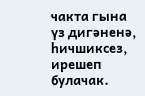чакта гына үз дигәненә, һичшиксез, ирешеп булачак.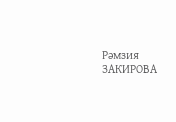Рәмзия ЗАКИРОВА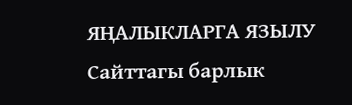ЯҢАЛЫКЛАРГА ЯЗЫЛУ
Сайттагы барлык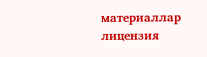материаллар лицензия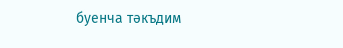буенча тәкъдим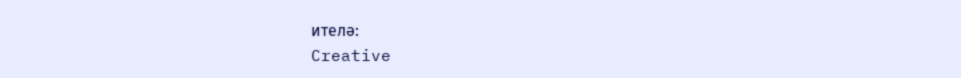ителә:
Creative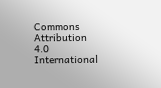Commons Attribution 4.0 International